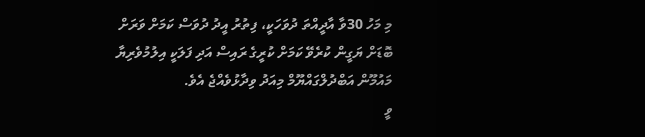މި މަހު 30ވާ އާދީއްތަ ދުވަހަކީ، ފިތުރު އީދު ދުވަސް ކަމަށް ވަރަށް ބޮޑަށް ޔަގީން ކުރެވޭ ކަމަށް ކުރީގެ ރައިސް އަދި ފަލަކީ އިލުމުވެރިޔާ މައުމޫން އަބްދުލްގައްޔޫމް މިއަދު ވިދާޅުވެއްޖެ އެވެ.
ވީ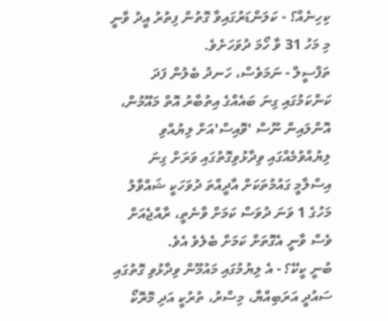ކިހިނެއް؟ - ކަލަންޑަރުގައިވާ ގޮތުން ފިތުރު އީދު ވާނީ މި މަހު 31 ވާ ހޯމަ ދުވަހަށެވެ.
ތަފްސީލް - ނަމަވެސް، ހަނދު ބެލުން ފަދަ ކަންކަމުގައި ގިނަ ބައެއްގެ އިތުބާރު އޮތް މައޫމުން، އޮންލައިން ނޫސް 'ވޮއިސް'އަށް ލިޔުއްވި ލިޔުއްވުމެއްގައި ވިދާޅުވިގޮތުގައި ވަރަށް ގިނަ އިސްލާމީ ގައުމުތަކަށް އާދީއްތަ ދުވަހަކީ ޝައްވާލު މަހުގެ 1 ވަނަ ދުވަސް ކަމަށް ވާނެތީ، ރާއްޖެއަށް ވެސް ވާނީ އެގޮތަށް ކަމަށް ބެލެވެ އެވެ.
ބުނީ ކީކޭ؟ - އެ ލިޔުމުގައި މައުމޫން ވިދާޅުވި ގޮތުގައި ސައުދީ އަރަބިއްޔާ، މިސްރު، ތުރުކީ އަދި މޮރޮކޯ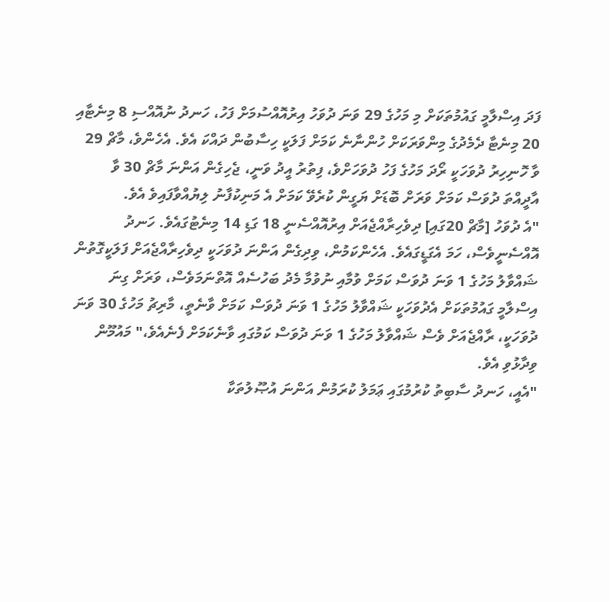ފަދަ އިސްލާމީ ގައުމުތަކަށް މި މަހުގެ 29 ވަނަ ދުވަހު އިރުއޮއްސުމަށް ފަހު، ހަނދު ނުއޮއްސި 8 މިނެޓާއި 20 މިނެޓާ ދެމެދުގެ މިންވަރަކަށް ހުންނާނެ ކަމަށް ފަލަކީ ހިސާބުން ދައްކަ އެވެ. އެހެންވެ، މާޗް 29 ވާ ހޮނިހިރު ދުވަހަކީ ރޯދަ މަހުގެ ފަހު ދުވަހަށްވެ، ފިތުރު އީދު ވަނީ، ޖެހިގެން އަންނަ މާޗް 30 ވާ އާދީއްތަ ދުވަސް ކަމަށް ވަރަށް ބޮޑަށް ޔަގީން ކުރެވޭ ކަމަށް އެ މަނިކުފާނު ލިޔުއްވާފައިވެ އެވެ.
"އެ ދުވަހު [މާޗް 20ގައި] ދިވެހިރާއްޖެއަށް އިރުއޮއްސެނީ 18 ގަޑި 14 މިނެޓުގައެވެ. ހަނދު އޮއްސެނީވެސް، ހަމަ އެގަޑީގައެވެ. އެހެންކަމުން، ވިދިގެން އަންނަ ދުވަހަކީ ދިވެހިރާއްޖެއަށް ފަލަކީގޮތުން ޝައްވާލު މަހުގެ 1 ވަނަ ދުވަސް ކަމަށް ވުމާއި ނުވުމާ މެދު ބަހުސެއް އޮތްނަމަވެސް، ވަރަށް ގިނަ އިސްލާމީ ގައުމުތަކަށް އެދުވަހަކީ ޝައްވާލު މަހުގެ 1 ވަނަ ދުވަސް ކަމަށް ވާނެތީ، މާރިޗު މަހުގެ 30 ވަނަ ދުވަހަކީ، ރާއްޖެއަށް ވެސް ޝައްވާލު މަހުގެ 1 ވަނަ ދުވަސް ކަމުގައި ވާނެކަމަށް ފެނެއެވެ،" މައުމޫން ވިދާޅުވި އެވެ.
"އެއީ، ހަނދު ސާބިތު ކުރުމުގައި ޢަމަލު ކުރަމުން އަންނަ އުޞޫލުތަކާ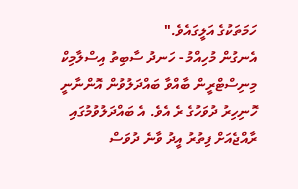ހަމަތަކުގެ އަލީގައެވެ."
އެނގުން މުހިއްމު - ހަނދު ސާބިތު އިސްލާމިކް މިނިސްޓްރީން ބާއްވާ ބައްދަލުވުން އޮންނާނީ ހޮނިހިރު ދުވަހުގެ ރެ އެވެ. އެ ބައްދަލުވުމުގައި ރާއްޖެއަށް ފިތުރު އީދު ވާނެ ދުވަސް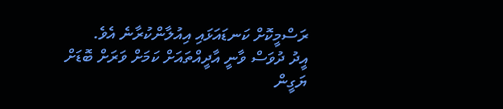ރަސްމީކޮށް ކަނޑައަޅައި އިއުލާންކުރާނެ އެވެ.
އީދު ދުވަސް ވާނީ އާދީއްތައަށް ކަމަށް ވަރަށް ބޮޑަށް ޔަގީން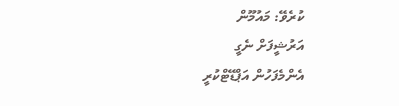ކުރެވޭ: މައުމޫން
އަރުޝީފަށް ނެގީ
އެންމެފަހުން އަޕްޑޭޓްކުރީ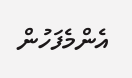އެންމެފަހުން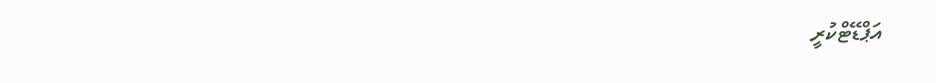އަޕްޑޭޓްކުރީ